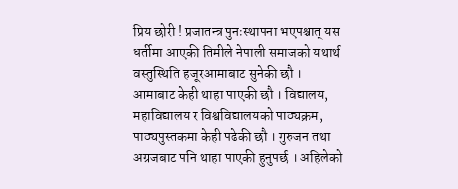प्रिय छोरी ! प्रजातन्त्र पुनःस्थापना भएपश्चात् यस धर्तीमा आएकी तिमीले नेपाली समाजको यथार्थ वस्तुस्थिति हजूरआमाबाट सुनेकी छौ । आमाबाट केही थाहा पाएकी छौ । विद्यालय, महाविद्यालय र विश्वविद्यालयको पाठ्यक्रम, पाठ्यपुस्तकमा केही पढेकी छौ । गुरुजन तथा अग्रजबाट पनि थाहा पाएकी हुनुपर्छ । अहिलेको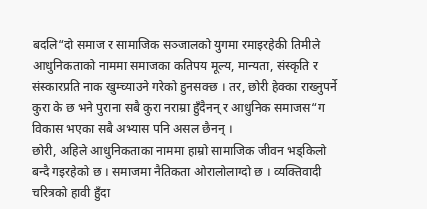बदलि“दो समाज र सामाजिक सञ्जालको युगमा रमाइरहेकी तिमीले आधुनिकताको नाममा समाजका कतिपय मूल्य, मान्यता, संस्कृति र संस्कारप्रति नाक खुम्च्याउने गरेको हुनसक्छ । तर, छोरी हेक्का राख्नुपर्ने कुरा के छ भने पुराना सबै कुरा नराम्रा हुँदैनन् र आधुनिक समाजस“ग विकास भएका सबै अभ्यास पनि असल छैनन् ।
छोरी, अहिले आधुनिकताका नाममा हाम्रो सामाजिक जीवन भड्किलो बन्दै गइरहेको छ । समाजमा नैतिकता ओरालोलाग्दो छ । व्यक्तिवादी चरित्रको हावी हुँदा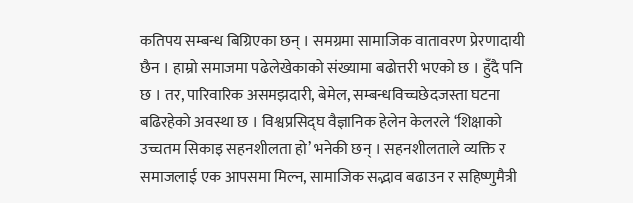कतिपय सम्बन्ध बिग्रिएका छन् । समग्रमा सामाजिक वातावरण प्रेरणादायी छैन । हाम्रो समाजमा पढेलेखेकाको संख्यामा बढोत्तरी भएको छ । हुँदै पनि छ । तर, पारिवारिक असमझदारी, बेमेल, सम्बन्धविच्चछेदजस्ता घटना बढिरहेको अवस्था छ । विश्वप्रसिद्घ वैज्ञानिक हेलेन केलरले ‘शिक्षाको उच्चतम सिकाइ सहनशीलता हो’ भनेकी छन् । सहनशीलताले व्यक्ति र समाजलाई एक आपसमा मिल्न, सामाजिक सद्भाव बढाउन र सहिष्णुमैत्री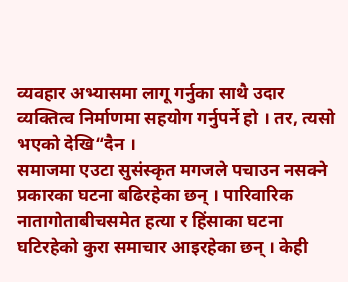व्यवहार अभ्यासमा लागू गर्नुका साथै उदार व्यक्तित्व निर्माणमा सहयोग गर्नुपर्ने हो । तर, त्यसो भएको देखि“दैन ।
समाजमा एउटा सुसंस्कृत मगजले पचाउन नसक्ने प्रकारका घटना बढिरहेका छन् । पारिवारिक नातागोताबीचसमेत हत्या र हिंसाका घटना घटिरहेको कुरा समाचार आइरहेका छन् । केही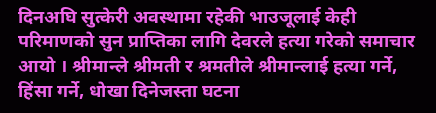दिनअघि सुत्केरी अवस्थामा रहेकी भाउजूलाई केही परिमाणको सुन प्राप्तिका लागि देवरले हत्या गरेको समाचार आयो । श्रीमान्ले श्रीमती र श्रमतीले श्रीमान्लाई हत्या गर्ने, हिंसा गर्ने, धोखा दिनेजस्ता घटना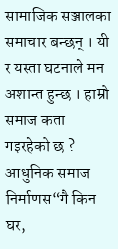सामाजिक सञ्जालका समाचार बन्छन् । यी र यस्ता घटनाले मन अशान्त हुन्छ । हाम्रो समाज कता गइरहेको छ ? आधुनिक समाज निर्माणस“गै किन घर,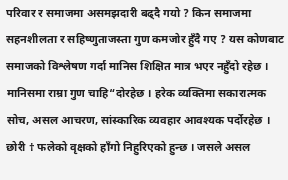परिवार र समाजमा असमझदारी बढ्दै गयो ? किन समाजमा सहनशीलता र सहिष्णुताजस्ता गुण कमजोर हुँदै गए ? यस कोणबाट समाजको विश्लेषण गर्दा मानिस शिक्षित मात्र भएर नहुँदो रहेछ । मानिसमा राम्रा गुण चाहि“दोरहेछ । हरेक व्यक्तिमा सकारात्मक सोच, असल आचरण, सांस्कारिक व्यवहार आवश्यक पर्दोरहेछ ।
छोरी † फलेको वृक्षको हाँगो निहुरिएको हुन्छ । जसले असल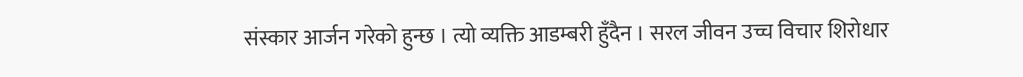संस्कार आर्जन गरेको हुन्छ । त्यो व्यक्ति आडम्बरी हुँदैन । सरल जीवन उच्च विचार शिरोधार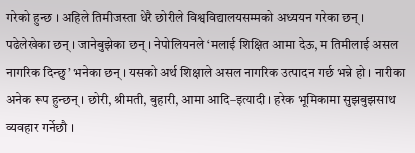गरेको हुन्छ । अहिले तिमीजस्ता धेरै छोरीले विश्वविद्यालयसम्मको अध्ययन गरेका छन् । पढेलेखेका छन् । जानेबुझेका छन् । नेपोलियनले ‘मलाई शिक्षित आमा देऊ, म तिमीलाई असल नागरिक दिन्छु’ भनेका छन् । यसको अर्थ शिक्षाले असल नागरिक उत्पादन गर्छ भन्ने हो । नारीका अनेक रूप हुन्छन् । छोरी, श्रीमती, बुहारी, आमा आदि–इत्यादी । हरेक भूमिकामा सुझबुझसाथ व्यवहार गर्नेछौ ।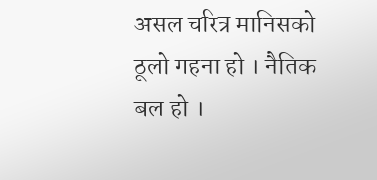असल चरित्र मानिसको ठूलो गहना हो । नैतिक बल हो ।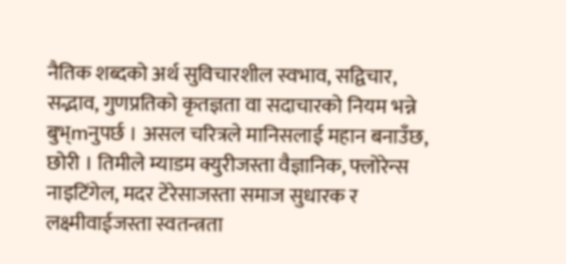नैतिक शब्दको अर्थ सुविचारशील स्वभाव, सद्विचार, सद्भाव, गुणप्रतिको कृतज्ञता वा सदाचारको नियम भन्ने बुभ्mनुपर्छ । असल चरित्रले मानिसलाई महान बनाउँछ, छोरी । तिमीले म्याडम क्युरीजस्ता वैज्ञानिक, फ्लोरेन्स नाइटिंगेल, मदर टेरेसाजस्ता समाज सुधारक र लक्ष्मीवाईजस्ता स्वतन्त्रता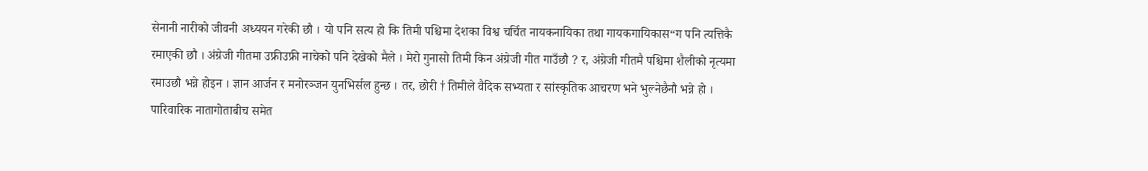सेनानी नारीको जीवनी अध्ययन गरेकी छौ । यो पनि सत्य हो कि तिमी पश्चिमा देशका विश्व चर्चित नायकनायिका तथा गायकगायिकास“ग पनि त्यत्तिकै रमाएकी छौ । अंग्रेजी गीतमा उफ्रीउफ्री नाचेको पनि देखेको मैले । मेरो गुनासो तिमी किन अंग्रेजी गीत गाउँछौ ? र, अंग्रेजी गीतमै पश्चिमा शैलीको नृत्यमा रमाउछौ भन्ने होइन । ज्ञान आर्जन र मनोरञ्जन युनभिर्सल हुन्छ । तर, छोरी † तिमीले वैदिक सभ्यता र सांस्कृतिक आचरण भने भुल्नेछैनौ भन्ने हो ।
पारिवारिक नातागोताबीच समेत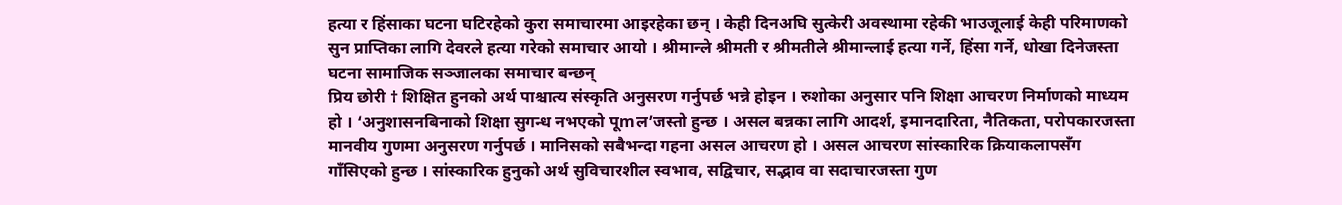हत्या र हिंसाका घटना घटिरहेको कुरा समाचारमा आइरहेका छन् । केही दिनअघि सुत्केरी अवस्थामा रहेकी भाउजूलाई केही परिमाणको सुन प्राप्तिका लागि देवरले हत्या गरेको समाचार आयो । श्रीमान्ले श्रीमती र श्रीमतीले श्रीमान्लाई हत्या गर्ने, हिंसा गर्ने, धोखा दिनेजस्ता घटना सामाजिक सञ्जालका समाचार बन्छन्
प्रिय छोरी † शिक्षित हुनको अर्थ पाश्चात्य संस्कृति अनुसरण गर्नुपर्छ भन्ने होइन । रुशोका अनुसार पनि शिक्षा आचरण निर्माणको माध्यम हो । ‘अनुशासनबिनाको शिक्षा सुगन्ध नभएको पूmल’जस्तो हुन्छ । असल बन्नका लागि आदर्श, इमानदारिता, नैतिकता, परोपकारजस्ता मानवीय गुणमा अनुसरण गर्नुपर्छ । मानिसको सबैभन्दा गहना असल आचरण हो । असल आचरण सांस्कारिक क्रियाकलापसँग गाँसिएको हुन्छ । सांस्कारिक हुनुको अर्थ सुविचारशील स्वभाव, सद्विचार, सद्भाव वा सदाचारजस्ता गुण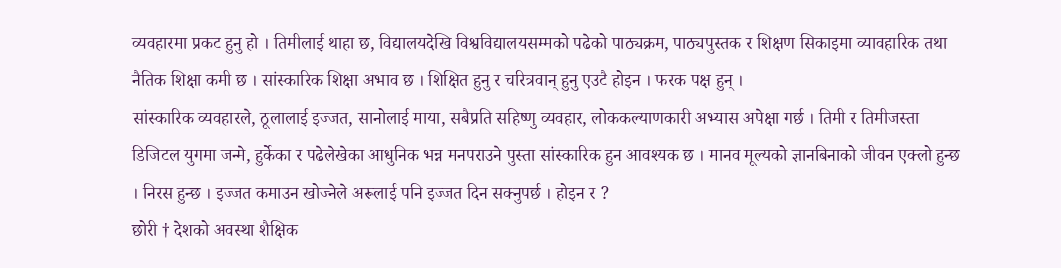व्यवहारमा प्रकट हुनु हो । तिमीलाई थाहा छ, विद्यालयदेखि विश्वविद्यालयसम्मको पढेको पाठ्यक्रम, पाठ्यपुस्तक र शिक्षण सिकाइमा व्यावहारिक तथा नैतिक शिक्षा कमी छ । सांस्कारिक शिक्षा अभाव छ । शिक्षित हुनु र चरित्रवान् हुनु एउटै होइन । फरक पक्ष हुन् ।
सांस्कारिक व्यवहारले, ठूलालाई इज्जत, सानोलाई माया, सबैप्रति सहिष्णु व्यवहार, लोककल्याणकारी अभ्यास अपेक्षा गर्छ । तिमी र तिमीजस्ता डिजिटल युगमा जन्मे, हुर्केका र पढेलेखेका आधुनिक भन्न मनपराउने पुस्ता सांस्कारिक हुन आवश्यक छ । मानव मूल्यको ज्ञानबिनाको जीवन एक्लो हुन्छ । निरस हुन्छ । इज्जत कमाउन खोज्नेले अरूलाई पनि इज्जत दिन सक्नुपर्छ । होइन र ?
छोरी † देशको अवस्था शैक्षिक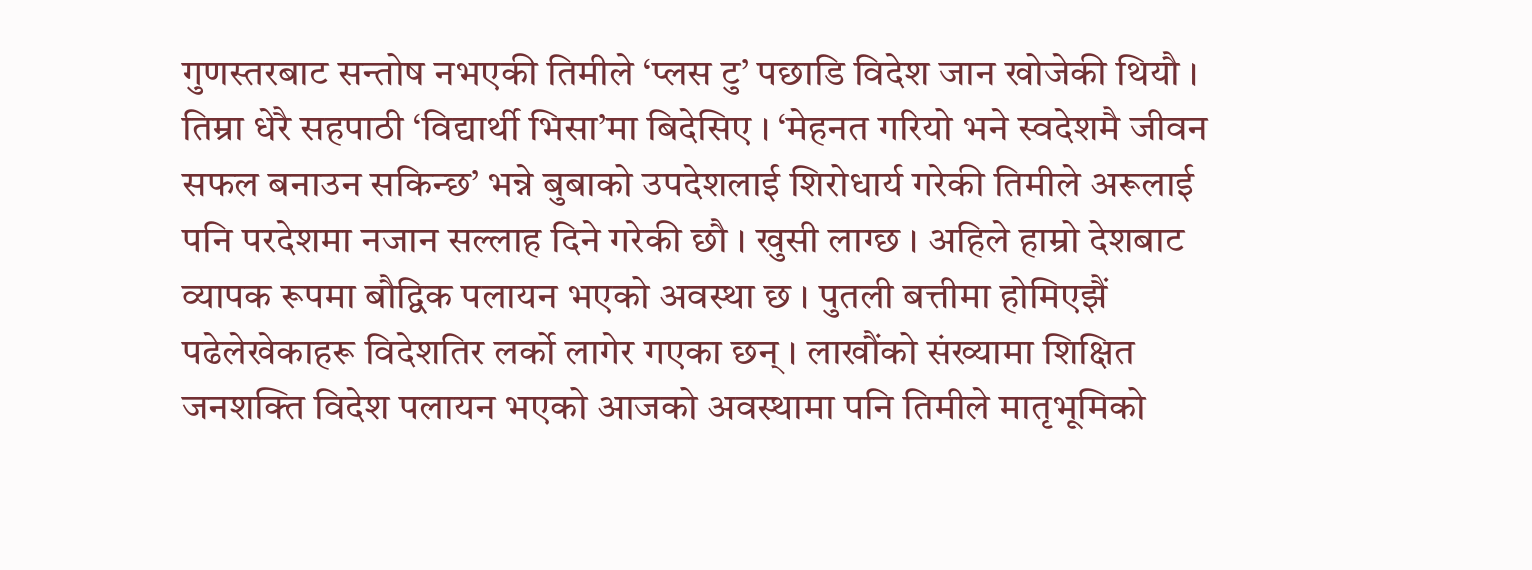गुणस्तरबाट सन्तोष नभएकी तिमीले ‘प्लस टु’ पछाडि विदेश जान खोजेकी थियौ । तिम्रा धेरै सहपाठी ‘विद्यार्थी भिसा’मा बिदेसिए । ‘मेहनत गरियो भने स्वदेशमै जीवन सफल बनाउन सकिन्छ’ भन्ने बुबाको उपदेशलाई शिरोधार्य गरेकी तिमीले अरूलाई पनि परदेशमा नजान सल्लाह दिने गरेकी छौ । खुसी लाग्छ । अहिले हाम्रो देशबाट व्यापक रूपमा बौद्विक पलायन भएको अवस्था छ । पुतली बत्तीमा होमिएझैं पढेलेखेकाहरू विदेशतिर लर्को लागेर गएका छन् । लाखौंको संख्यामा शिक्षित जनशक्ति विदेश पलायन भएको आजको अवस्थामा पनि तिमीले मातृभूमिको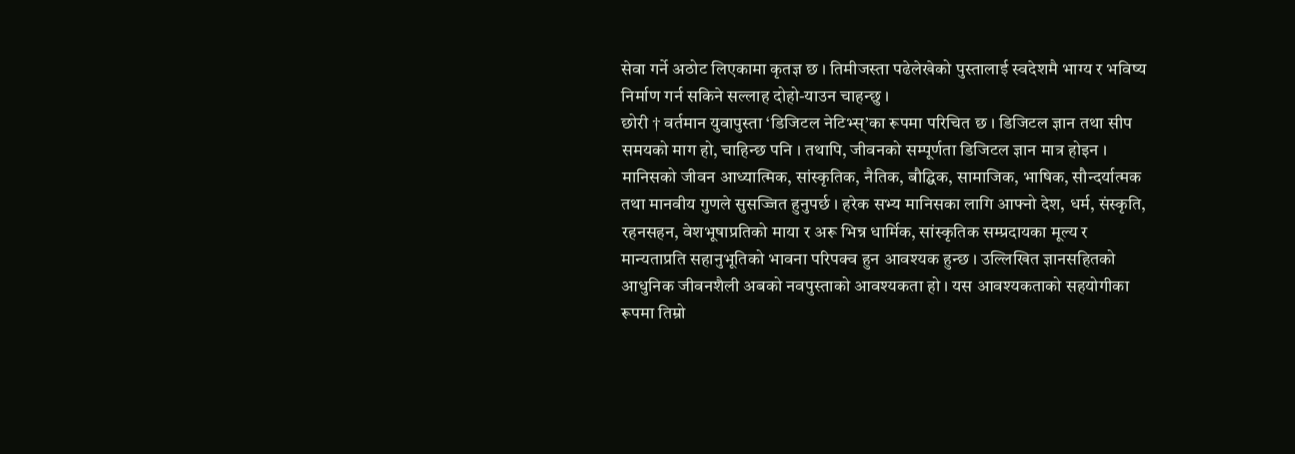सेवा गर्ने अठोट लिएकामा कृतज्ञ छ । तिमीजस्ता पढेलेखेको पुस्तालाई स्वदेशमै भाग्य र भविष्य निर्माण गर्न सकिने सल्लाह दोहो-याउन चाहन्छु ।
छोरी † वर्तमान युवापुस्ता ‘डिजिटल नेटिभ्स्’का रूपमा परिचित छ । डिजिटल ज्ञान तथा सीप समयको माग हो, चाहिन्छ पनि । तथापि, जीवनको सम्पूर्णता डिजिटल ज्ञान मात्र होइन । मानिसको जीवन आध्यात्मिक, सांस्कृतिक, नैतिक, बौद्घिक, सामाजिक, भाषिक, सौन्दर्यात्मक तथा मानवीय गुणले सुसज्जित हुनुपर्छ । हरेक सभ्य मानिसका लागि आफ्नो देश, धर्म, संस्कृति, रहनसहन, वेशभूषाप्रतिको माया र अरू भिन्न धार्मिक, सांस्कृतिक सम्प्रदायका मूल्य र मान्यताप्रति सहानुभूतिको भावना परिपक्व हुन आवश्यक हुन्छ । उल्लिखित ज्ञानसहितको आधुनिक जीवनशैली अबको नवपुस्ताको आवश्यकता हो । यस आवश्यकताको सहयोगीका रूपमा तिम्रो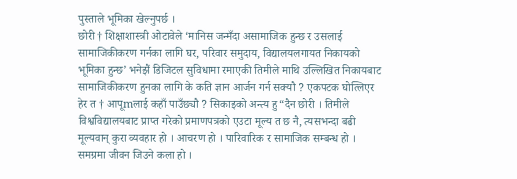पुस्ताले भूमिका खेल्नुपर्छ ।
छोरी † शिक्षाशास्त्री ओटावेले ‘मानिस जन्मँदा असामाजिक हुन्छ र उसलाई सामाजिकीकरण गर्नका लागि घर, परिवार समुदाय, विद्यालयलगायत निकायको भूमिका हुन्छ’ भनेझैं डिजिटल सुविधामा रमाएकी तिमीले माथि उल्लिखित निकायबाट सामाजिकीकरण हुनका लागि के कति ज्ञान आर्जन गर्न सक्यौ ? एकपटक घोत्लिएर हेर त † आपूmलाई कहाँ पाउँछ्यौ ? सिकाइको अन्त्य हु“दैन छोरी । तिमीले विश्वविद्यालयबाट प्राप्त गरेको प्रमाणपत्रको एउटा मूल्य त छ नै, त्यसभन्दा बढी मूल्यवान् कुरा व्यवहार हो । आचरण हो । पारिवारिक र सामाजिक सम्बन्ध हो । समग्रमा जीवन जिउने कला हो ।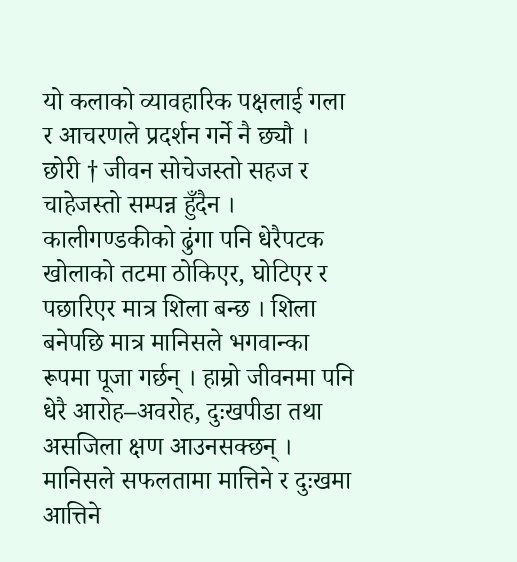यो कलाको व्यावहारिक पक्षलाई गला र आचरणले प्रदर्शन गर्ने नै छ्यौ ।
छोरी † जीवन सोचेजस्तो सहज र चाहेजस्तो सम्पन्न हुँदैन । कालीगण्डकीको ढुंगा पनि धेरैपटक खोलाको तटमा ठोकिएर, घोटिएर र पछारिएर मात्र शिला बन्छ । शिला बनेपछि मात्र मानिसले भगवान्का रूपमा पूजा गर्छन् । हाम्रो जीवनमा पनि धेरै आरोह–अवरोह, दुःखपीडा तथा असजिला क्षण आउनसक्छन् । मानिसले सफलतामा मात्तिने र दुःखमा आत्तिने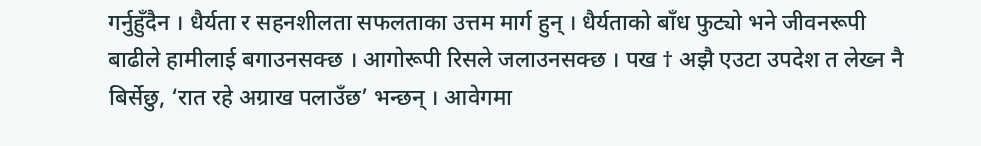गर्नुहुँदैन । धैर्यता र सहनशीलता सफलताका उत्तम मार्ग हुन् । धैर्यताको बाँध फुट्यो भने जीवनरूपी बाढीले हामीलाई बगाउनसक्छ । आगोरूपी रिसले जलाउनसक्छ । पख † अझै एउटा उपदेश त लेख्न नै बिर्सेछु, ‘रात रहे अग्राख पलाउँछ’ भन्छन् । आवेगमा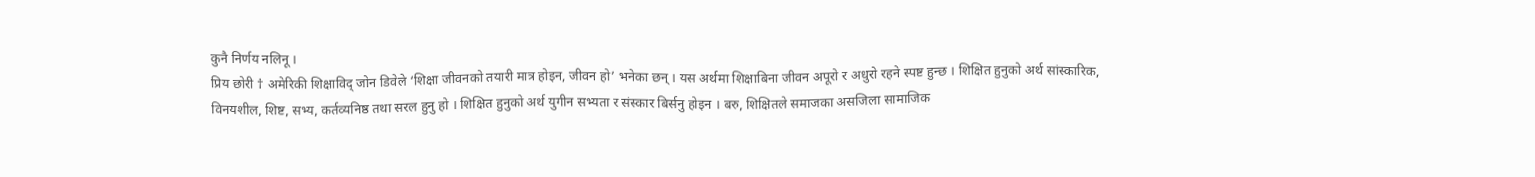कुनै निर्णय नलिनू ।
प्रिय छोरी † अमेरिकी शिक्षाविद् जोन डिवेले ‘शिक्षा जीवनको तयारी मात्र होइन, जीवन हो’ भनेका छन् । यस अर्थमा शिक्षाबिना जीवन अपूरो र अधुरो रहने स्पष्ट हुन्छ । शिक्षित हुनुको अर्थ सांस्कारिक, विनयशील, शिष्ट, सभ्य, कर्तव्यनिष्ठ तथा सरल हुनु हो । शिक्षित हुनुको अर्थ युगीन सभ्यता र संस्कार बिर्सनु होइन । बरु, शिक्षितले समाजका असजिला सामाजिक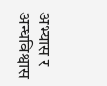अभ्यास र अन्धविश्वास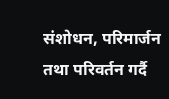संशोधन, परिमार्जन तथा परिवर्तन गर्दै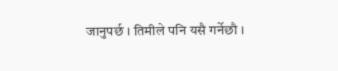जानुपर्छ । तिमीले पनि यसै गर्नेछौ ।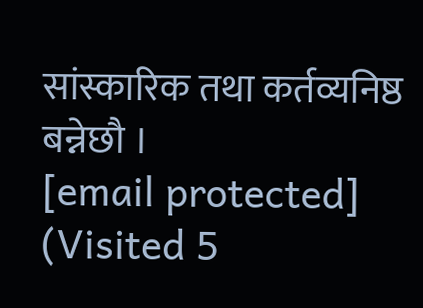सांस्कारिक तथा कर्तव्यनिष्ठ बन्नेछौ ।
[email protected]
(Visited 5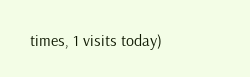times, 1 visits today)